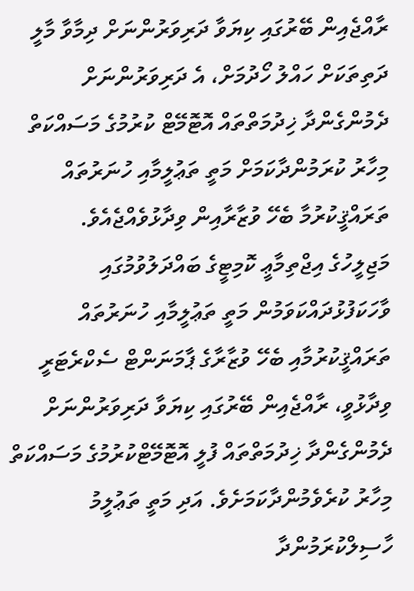ރާއްޖެއިން ބޭރުގައި ކިޔަވާ ދަރިވަރުންނަށް ދިމާވާ މާލީ ދަތިތަކަށް ހައްލު ހޯދުމަށް، އެ ދަރިވަރުންނަށް ދެމުންގެންދާ ޚިދުމަތްތައް އޮޓޮމޭޓް ކުރުމުގެ މަސައްކަތް މިހާރު ކުރަމުންދާކަމަށް މަތީ ތަޢުލީމާއި ހުނަރުތައް ތަރައްޤީކުރުމާ ބެހޭ ވުޒާރާއިން ވިދާޅުވެއްޖެއެވެ.
މަޖިލީހުގެ އިޖްތިމާޢީ ކޮމިޓީގެ ބައްދަލުވުމުގައި ވާހަކަފުޅުދައްކަވަމުން މަތީ ތަޢުލީމާއި ހުނަރުތައް ތަރައްޤީކުރުމާއި ބެހޭ ވުޒާރާގެ ޕާމަނަންޓް ސެކްރެޓަރީ ވިދާޅުވީ، ރާއްޖެއިން ބޭރުގައި ކިޔަވާ ދަރިވަރުންނަށް ދެމުންގެންދާ ޚިދުމަތްތައް ފުލީ އޮޓޮމޭޓްކުރުމުގެ މަސައްކަތް މިހާރު ކުރެވެމުންދާކަމަށެވެ. އަދި މަތީ ތަޢުލީމު ހާސިލްކުރަމުންދާ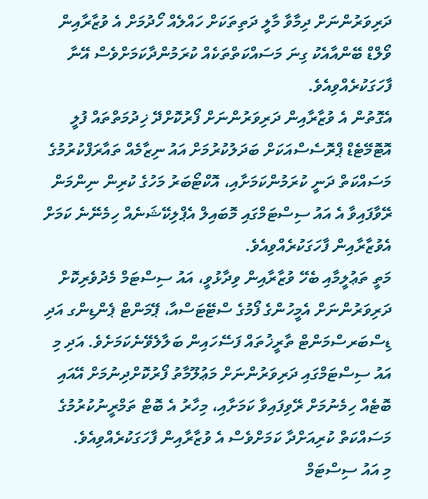ދަރިވަރުންނަށް ދިމާވާ މާލީ ދަތިތަކަށް ހައްލެއް ހޯދުމަށް އެ ވުޒާރާއިން ވޯލްޑް ބޭންއާއެކު ގިނަ މަސައްކަތްތަކެއް ކުރަމުންދާކަމަށްވެސް އޭނާ ފާހަގަކުރެއްވިއެވެ.
އެގޮތުން އެ ވުޒާރާއިން ދަރިވަރުންނަށް ފޯރުކޮށްދޭ ޚިދުމަތްތައް ފުލީ އޮޓޮމޭޓެޑް ޕްރޮސެސްއަކަށް ބަދަލުކުރުމަށް އައު ނިޒާމެއް ތައާރަފްކުރުމުގެ މަސައްކަތް ދަނީ ކުރަމުންކަމަށާއި، އޮކްޓޯބަރު މަހުގެ ކުރިން ނިންމަން ރޭވާފައިވާ އެ އައު ސިސްޓަމްގައި މޮބައިލް އެޕްލިކޭޝަނެއް ހިމެނޭނެ ކަމަށް އެވުޒާރާއިން ފާހަގަކުރެއްވިއެވެ.
މަތީ ތަޢުލީމާއި ބެހޭ ވުޒާރާއިން ވިދާޅުވީ، އައު ސިސްޓަމް މެދުވެރިކޮށް ދަރިވަރުންނަށް އެމީހުންގެ ފޯމުގެ ސްޓޭޓަސްއާ، ޕޭމަންޓް ޕެންޑިންގ އަދި ޑިސްބަރސްމަންޓް ތާރީޚުތައް ފަސޭހައިން ބަލާލެވޭނެކަމަށެވެ. އަދި މި އައު ސިސްޓަމްގައި ދަރިވަރުންނަށް މަޢުލޫމާތު ފޯރުކޮށްދިނުމަށް އޭއައި ބޮޓެއް ހިމެނުމަށް ރޭވިފައިވާ ކަމަށާއި، މިހާރު އެ ބޮޓް ތަމްރީނުކުރުމުގެ މަސައްކަތް ކުރިއަށްދާ ކަމަށްވެސް އެ ވުޒާރާއިން ފާހަގަކުރެއްވިއެވެ.
މި އައު ސިސްޓަމް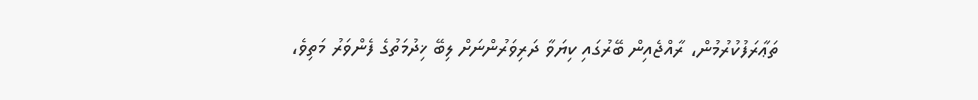ތަޢާރަފުކުރުމުން، ރާއްޖެއިން ބޭރުގައި ކިޔަވާ ދަރިވަރުންނަށް ލިބޭ ޚިދުމަތުގެ ފެންވަރު މަތިވެ،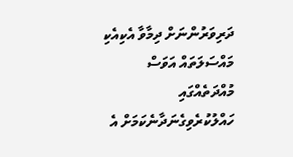ދަރިވަރުންނަށް ދިމާވާ އެކިއެކި މައްސަލަތައް އަވަސް މުއްދަތެއްގައި ހައްލުކުރެވިގެނަދާނެކަމަށް އެ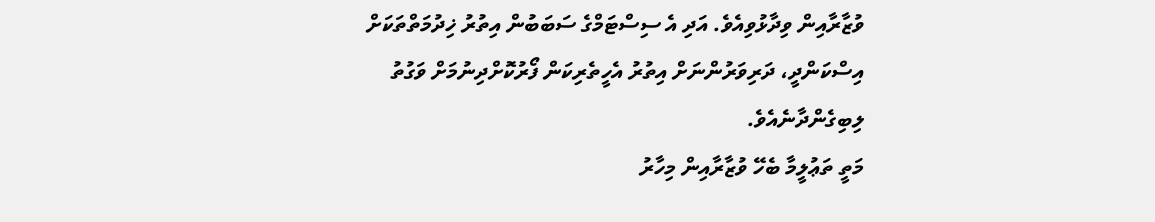ވުޒާރާއިން ވިދާޅުވިއެވެ. އަދި އެ ސިސްޓަމްގެ ސަބަބުން އިތުރު ޚިދުމަތްތަކަށް އިސްކަންދީ، ދަރިވަރުންނަށް އިތުރު އެހީތެރިކަން ފޯރުކޮށްދިނުމަށް ވަގުތު ލިބިގެންދާނެއެވެ.
މަތީ ތަޢުލީމާ ބެހޭ ވުޒާރާއިން މިހާރު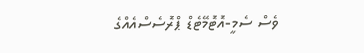ވެސް ސެމީ-އޮޓޮމޭޓެޑް ޕްރޮސެސްއެއްގެ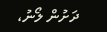ދަށުން ލޯނު،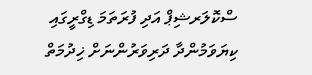ސްކޮލަރޝިޕް އަދި ފުރަތަމަ ޑިގްރީގައި ކިޔަވަމުންދާ ދަރިވަރުންނަށް ޚިދުމަތް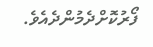ފޯރުކޮށްދެމުންދެއެވެ.